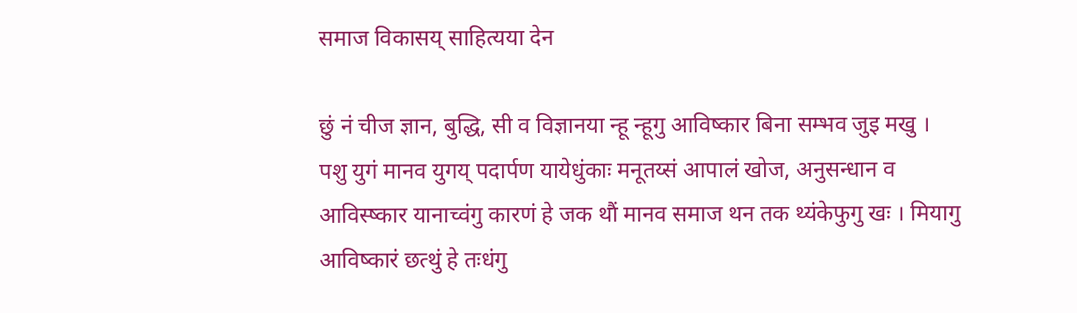समाज विकासय् साहित्यया देन

छुं नं चीज ज्ञान, बुद्धि, सी व विज्ञानया न्हू न्हूगु आविष्कार बिना सम्भव जुइ मखु । पशु युगं मानव युगय् पदार्पण यायेधुंकाः मनूतय्सं आपालं खोज, अनुसन्धान व आविस्ष्कार यानाच्वंगु कारणं हे जक थौं मानव समाज थन तक थ्यंकेफुगु खः । मियागु आविष्कारं छत्थुं हे तःधंगु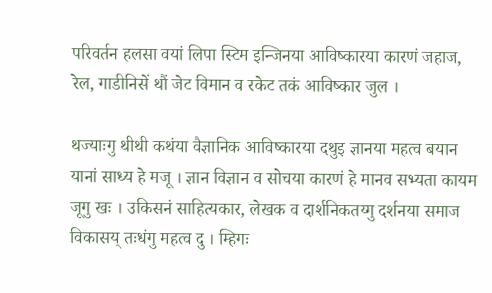परिवर्तन हलसा वयां लिपा स्टिम इन्जिनया आविष्कारया कारणं जहाज, रेल, गाडीनिसें थौं जेट विमान व रकेट तकं आविष्कार जुल ।

थज्याःगु थीथी कथंया वैज्ञानिक आविष्कारया दथुइ ज्ञानया महत्व बयान यानां साध्य हे मजू । ज्ञान विज्ञान व सोचया कारणं हे मानव सभ्यता कायम जूगु खः । उकिसनं साहित्यकार, लेखक व दार्शनिकतय्गु दर्शनया समाज विकासय् तःधंगु महत्व दु । म्हिगः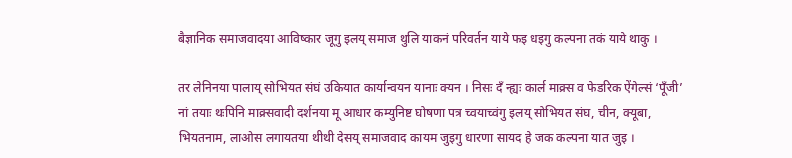बैज्ञानिक समाजवादया आविष्कार जूगु इलय् समाज थुलि याकनं परिवर्तन याये फइ धइगु कल्पना तकं याये थाकु ।

तर लेनिनया पालाय् सोभियत संघं उकियात कार्यान्वयन यानाः क्यन । निसः दँ न्ह्यः कार्ल माक्र्स व फेडरिक ऐंगेल्सं ‘पूँजी’ नां तयाः थःपिनि माक्र्सवादी दर्शनया मू आधार कम्युनिष्ट घोषणा पत्र च्वयाच्वंगु इलय् सोभियत संघ, चीन, क्यूबा, भियतनाम, लाओस लगायतया थीथी देसय् समाजवाद कायम जुइगु धारणा सायद हे जक कल्पना यात जुइ ।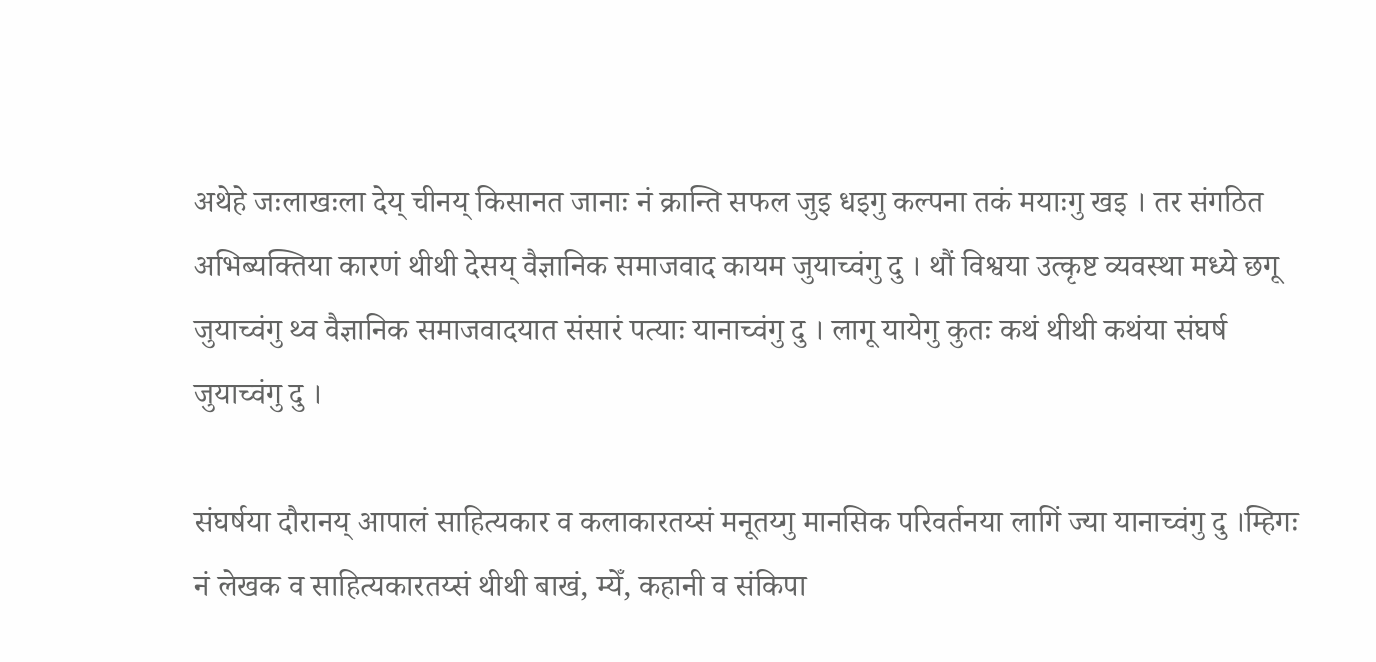अथेहे जःलाखःला देय् चीनय् किसानत जानाः नं क्रान्ति सफल जुइ धइगु कल्पना तकं मयाःगु खइ । तर संगठित अभिब्यक्तिया कारणं थीथी देसय् वैज्ञानिक समाजवाद कायम जुयाच्वंगु दु । थौं विश्वया उत्कृष्ट व्यवस्था मध्ये छगू जुयाच्वंगु थ्व वैज्ञानिक समाजवादयात संसारं पत्याः यानाच्वंगु दु । लागू यायेगु कुतः कथं थीथी कथंया संघर्ष जुयाच्वंगु दु ।

संघर्षया दौरानय् आपालं साहित्यकार व कलाकारतय्सं मनूतय्गु मानसिक परिवर्तनया लागिं ज्या यानाच्वंगु दु ।म्हिगः नं लेखक व साहित्यकारतय्सं थीथी बाखं, म्येँ, कहानी व संकिपा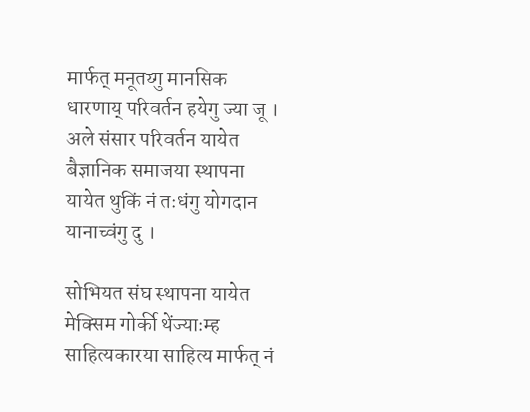मार्फत् मनूतय्गु मानसिक धारणाय् परिवर्तन हयेगु ज्या जू । अले संसार परिवर्तन यायेत बैज्ञानिक समाजया स्थापना यायेत थुकिं नं तःधंगु योगदान यानाच्वंगु दु ।

सोभियत संघ स्थापना यायेत मेक्सिम गोर्की थेंज्याःम्ह साहित्यकारया साहित्य मार्फत् नं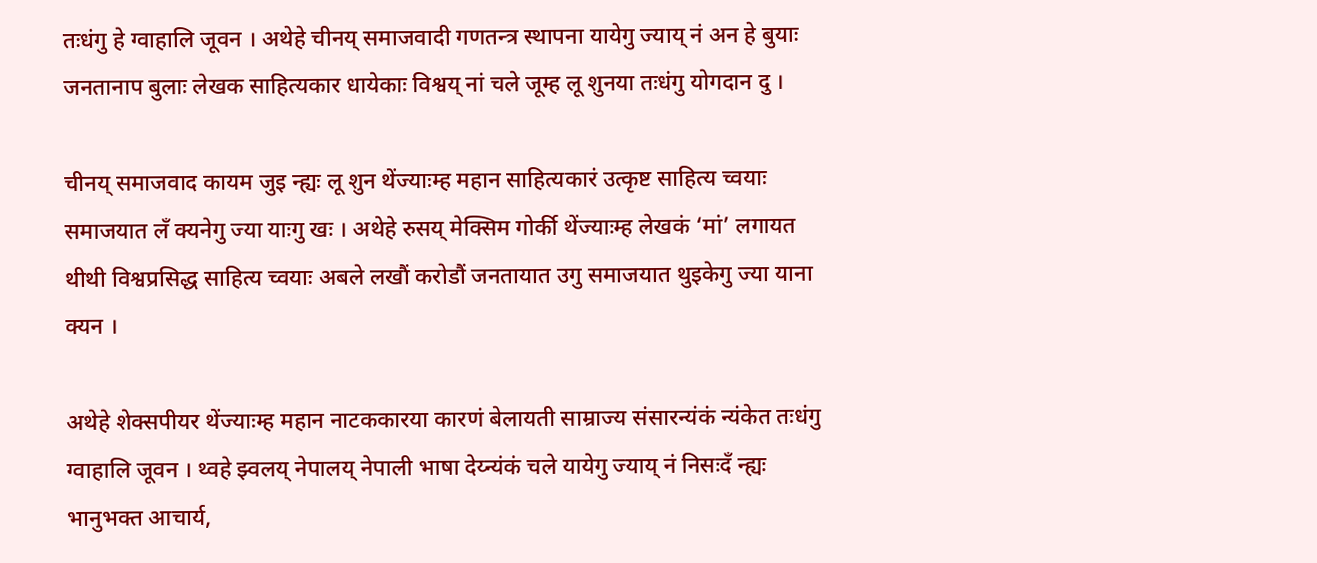तःधंगु हे ग्वाहालि जूवन । अथेहे चीनय् समाजवादी गणतन्त्र स्थापना यायेगु ज्याय् नं अन हे बुयाः जनतानाप बुलाः लेखक साहित्यकार धायेकाः विश्वय् नां चले जूम्ह लू शुनया तःधंगु योगदान दु ।

चीनय् समाजवाद कायम जुइ न्ह्यः लू शुन थेंज्याःम्ह महान साहित्यकारं उत्कृष्ट साहित्य च्वयाः समाजयात लँ क्यनेगु ज्या याःगु खः । अथेहे रुसय् मेक्सिम गोर्की थेंज्याःम्ह लेखकं ‘मां’ लगायत थीथी विश्वप्रसिद्ध साहित्य च्वयाः अबले लखौं करोडौं जनतायात उगु समाजयात थुइकेगु ज्या याना क्यन ।

अथेहे शेक्सपीयर थेंज्याःम्ह महान नाटककारया कारणं बेलायती साम्राज्य संसारन्यंकं न्यंकेत तःधंगु ग्वाहालि जूवन । थ्वहे झ्वलय् नेपालय् नेपाली भाषा देय्न्यंकं चले यायेगु ज्याय् नं निसःदँ न्ह्यः भानुभक्त आचार्य,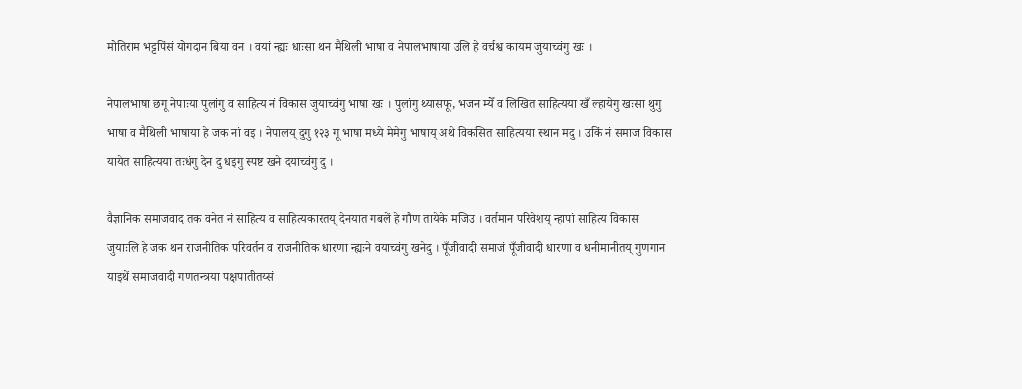मोतिराम भट्टपिंसं योगदान बिया वन । वयां न्ह्यः धाःसा थन मैथिली भाषा व नेपालभाषाया उलि हे वर्चश्व कायम जुयाच्वंगु खः ।

नेपालभाषा छगू नेपाःया पुलांगु व साहित्य नं विकास जुयाच्वंगु भाषा खः । पुलांगु थ्यासफू, भजन म्येँ व लिखित साहित्यया खँ ल्हायेगु खःसा थुगु भाषा व मैथिली भाषाया हे जक नां वइ । नेपालय् दुगु १२३ गू भाषा मध्ये मेमेगु भाषाय् अथे विकसित साहित्यया स्थान मदु । उकिं नं समाज विकास यायेत साहित्यया तःधंगु देन दु धइगु स्पष्ट खने दयाच्वंगु दु ।

वैज्ञानिक समाजवाद तक वनेत नं साहित्य व साहित्यकारतय् देनयात गबलें हे गौण तायेके मजिउ । वर्तमान परिवेशय् न्हापां साहित्य विकास जुयाःलि हे जक थन राजनीतिक परिवर्तन व राजनीतिक धारणा न्ह्यःने वयाच्वंगु खनेदु । पूँजीवादी समाजं पूँजीवादी धारणा व धनीमानीतय् गुणगान याइथें समाजवादी गणतन्त्रया पक्षपातीतय्सं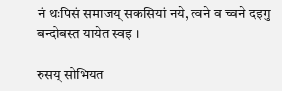नं थःपिसं समाजय् सकसियां नये, त्वने व च्वने दइगु बन्दोबस्त यायेत स्वइ ।

रुसय् सोभियत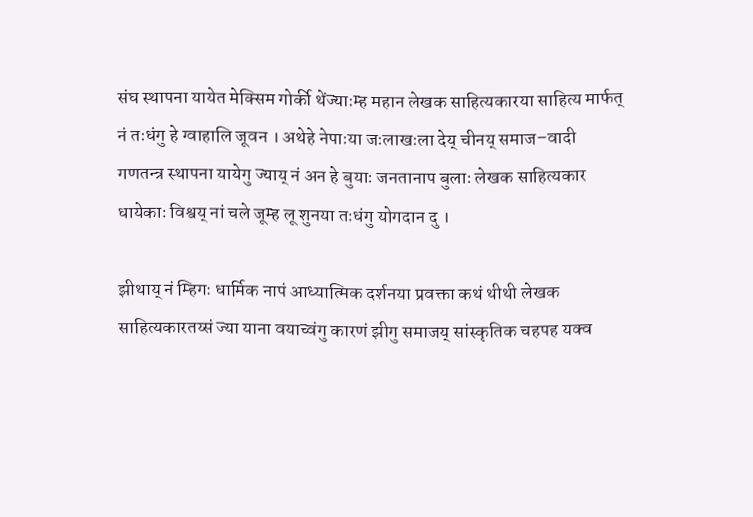संघ स्थापना यायेत मेक्सिम गोर्की थेंज्याःम्ह महान लेखक साहित्यकारया साहित्य मार्फत् नं तःधंगु हे ग्वाहालि जूवन । अथेहे नेपाःया जःलाखःला देय् चीनय् समाज–वादी गणतन्त्र स्थापना यायेगु ज्याय् नं अन हे बुयाः जनतानाप बुलाः लेखक साहित्यकार धायेकाः विश्वय् नां चले जूम्ह लू शुनया तःधंगु योगदान दु ।

झीथाय् नं म्हिगः धार्मिक नापं आध्यात्मिक दर्शनया प्रवक्ता कथं थीथी लेखक साहित्यकारतय्सं ज्या याना वयाच्वंगु कारणं झीगु समाजय् सांस्कृतिक चहपह यक्व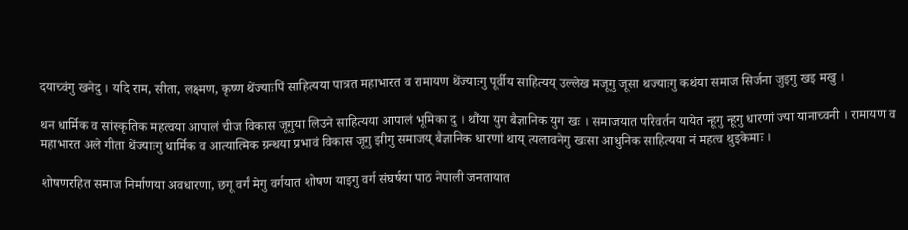दयाच्वंगु खनेदु । यदि राम, सीता, लक्ष्मण, कृष्ण थेंज्याःपिं साहित्यया पात्रत महाभारत व रामायण थेंज्याःगु पूर्वीय साहित्यय् उल्लेख मजूगु जूसा थज्याःगु कथंया समाज सिर्जना जुइगु खइ मखु ।

थन धार्मिक व सांस्कृतिक महत्वया आपालं चीज विकास जूगुया लिउने साहित्यया आपालं भूमिका दु । थौंया युग बैज्ञानिक युग खः । समाजयात परिवर्तन यायेत न्हूगु न्हूगु धारणां ज्या यानाच्वनी । रामायण व महाभारत अले गीता थेंज्याःगु धार्मिक व आत्यात्मिक ग्रन्थया प्रभावं विकास जूगु झीगु समाजय् बैज्ञानिक धारणां थाय् त्यलावनेगु खःसा आधुनिक साहित्यया नं महत्व थुइकेमाः ।

शोषणरहित समाज निर्माणया अवधारणा, छगू वर्गं मेगु वर्गयात शोषण याइगु वर्ग संघर्षया पाठ नेपाली जनतायात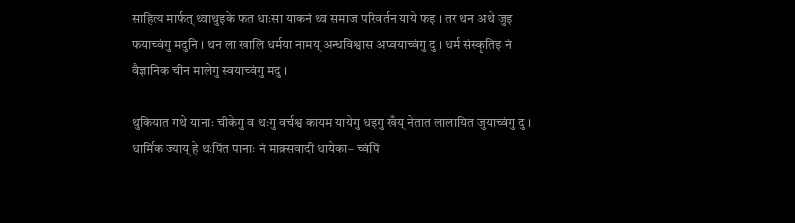साहित्य मार्फत् थ्वाथुइके फत धाःसा याकनं थ्व समाज परिवर्तन याये फइ । तर थन अथे जुइ फयाच्वंगु मदुनि । थन ला खालि धर्मया नामय् अन्धविश्वास अप्वयाच्वंगु दु । धर्म संस्कृतिइ नं वैज्ञानिक चीन मालेगु स्वयाच्वंगु मदु ।

थुकियात गथे यानाः चीकेगु व थःगु वर्चश्व कायम यायेगु धइगु खँय् नेतात लालायित जुयाच्वंगु दु । धार्मिक ज्याय् हे थःपिंत पानाः नं माक्र्सवादी धायेका– च्वंपिं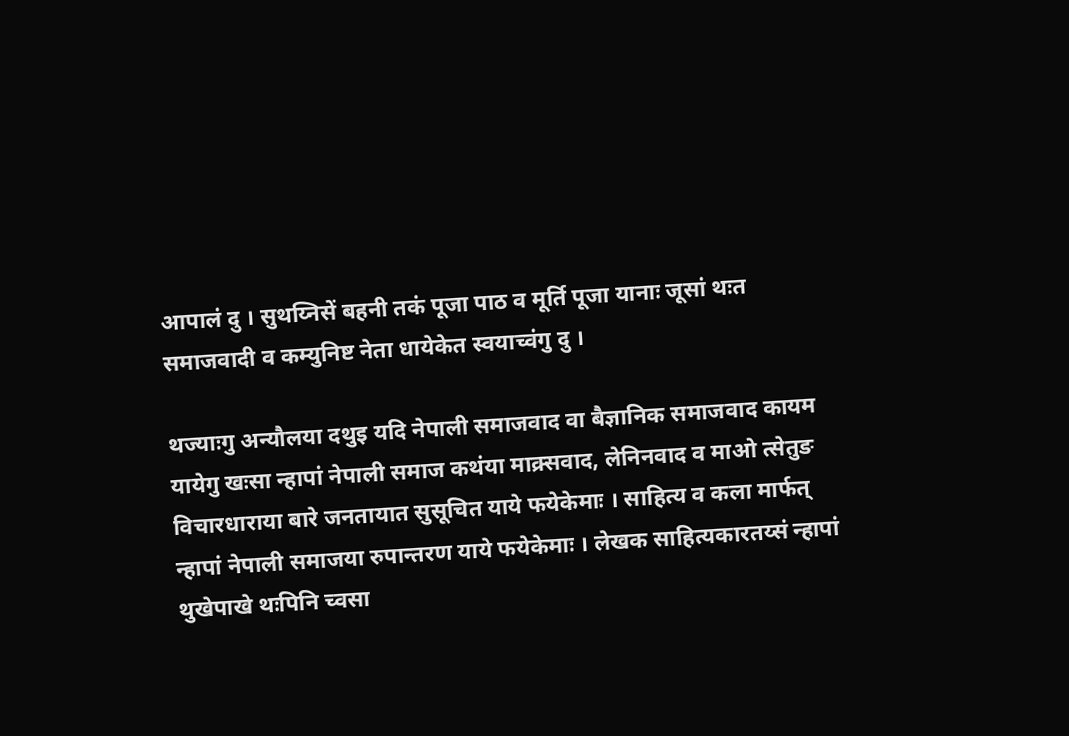आपालं दु । सुथय्निसें बहनी तकं पूजा पाठ व मूर्ति पूजा यानाः जूसां थःत समाजवादी व कम्युनिष्ट नेता धायेकेत स्वयाच्वंगु दु ।

थज्याःगु अन्यौलया दथुइ यदि नेपाली समाजवाद वा बैज्ञानिक समाजवाद कायम यायेगु खःसा न्हापां नेपाली समाज कथंया माक्र्सवाद, लेनिनवाद व माओ त्सेतुङ विचारधाराया बारे जनतायात सुसूचित याये फयेकेमाः । साहित्य व कला मार्फत् न्हापां नेपाली समाजया रुपान्तरण याये फयेकेमाः । लेखक साहित्यकारतय्सं न्हापां थुखेपाखे थःपिनि च्वसा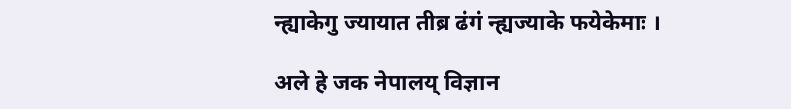न्ह्याकेगु ज्यायात तीब्र ढंगं न्ह्यज्याके फयेकेमाः ।

अले हे जक नेपालय् विज्ञान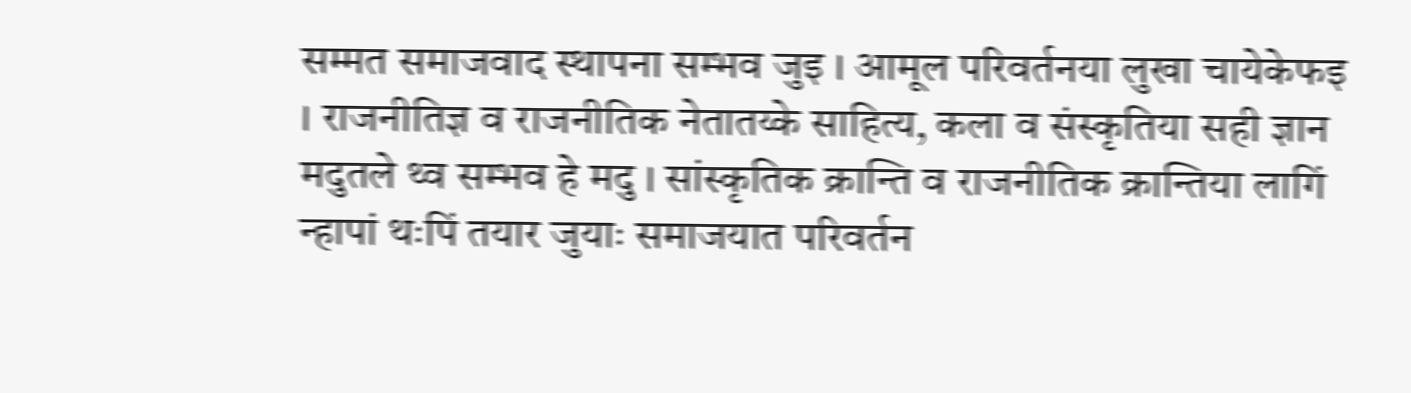सम्मत समाजवाद स्थापना सम्भव जुइ । आमूल परिवर्तनया लुखा चायेकेफइ । राजनीतिज्ञ व राजनीतिक नेतातय्के साहित्य, कला व संस्कृतिया सही ज्ञान मदुतले थ्व सम्भव हे मदु । सांस्कृतिक क्रान्ति व राजनीतिक क्रान्तिया लागिं न्हापां थःपिं तयार जुयाः समाजयात परिवर्तन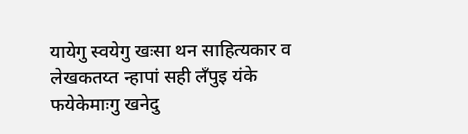यायेगु स्वयेगु खःसा थन साहित्यकार व लेखकतय्त न्हापां सही लँपुइ यंके फयेकेमाःगु खनेदु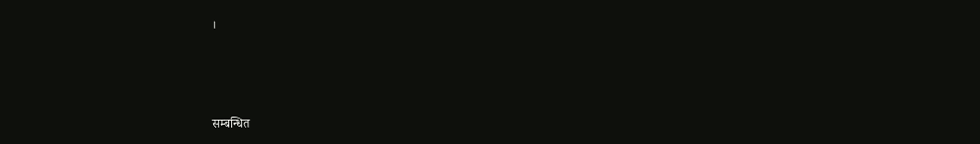।



सम्बन्धित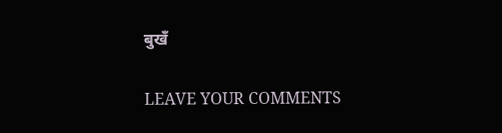बुखँ

LEAVE YOUR COMMENTS